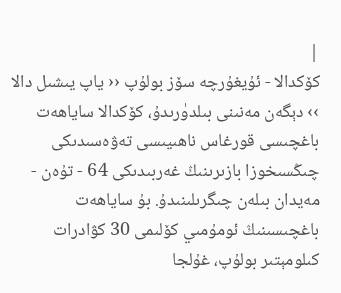|
كۆكدالا - ئۇيغۇرچە سۆز بولۇپ ‹‹ ياپ يىشىل دالا ›› دېگەن مەنىنى بىلدۈرىدۇ، كۆكدالا ساياھەت باغچىسى قورغاس ناھىيىسى تەۋەسىدىكى چىڭسىخوزا بازىرىنىڭ غەربىدىكى 64 - تۇەن - مەيدان بىلەن چىگرىلىنىدۇ. بۇ ساياھەت باغچىسىنىڭ ئومۇمىي كۆلىمى 30 كۋادرات كىلومېتىر بولۇپ، غۇلجا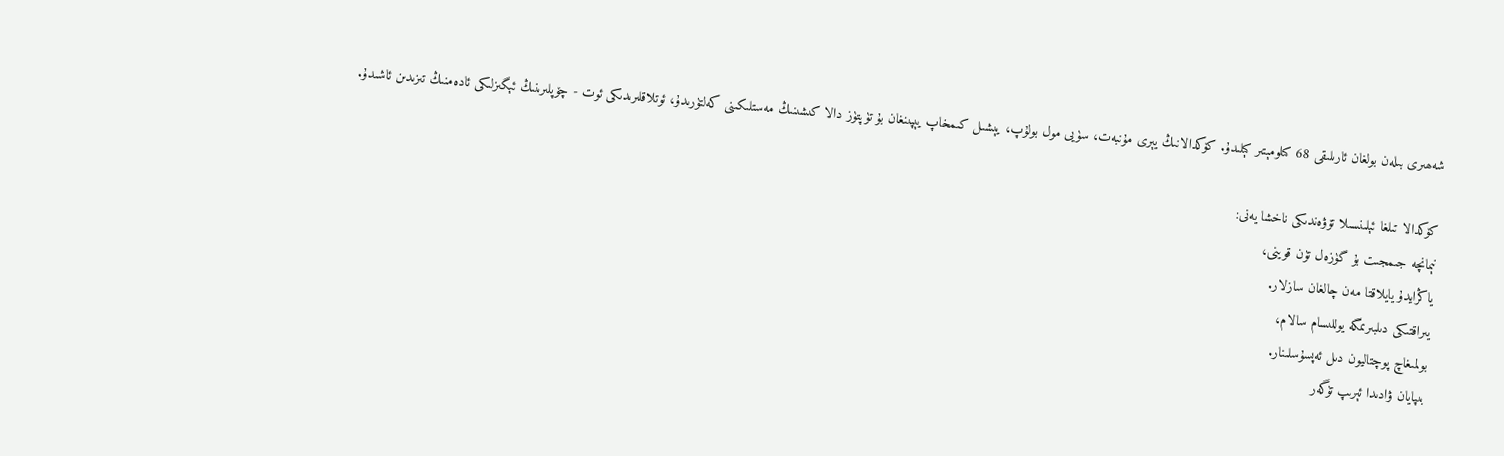شەھىرى بىلەن بولغان ئارىلىقى 68 كىلومېتىر كېلىدۇ. كۆكدالانىڭ يېرى مۇنبەت، سۈيى مول بولۇپ، يېشىل كىمخاپ يېپىنغان بۇ تۈپتۈز دالا كىشىنىڭ مەستلىكىنى كەلتۈرىدۇ، ئوتلاقلىرىدىكى ئوت - چۆپلىرىنىڭ ئېگىزلىكى ئادەمنىڭ تىزىدىن ئاشىدۇ.

كۆكدالا تىلغا ئېلىنسىلا تۆۋەندىكى ناخشا يەنى:
نېمانچە جىمجىت بۇ گۈزەل تۈن قوينى،
ياڭرايدۇ يايلاقتا مەن چالغان سازلار.
يىراقتىكى دىلبىرىمگە يوللىسام سالام،
بولمىغاچ پوچتاليون دىل ئەپسۇسلىنار.
بىپايان ۋادىدا ئېرىپ تۈگەر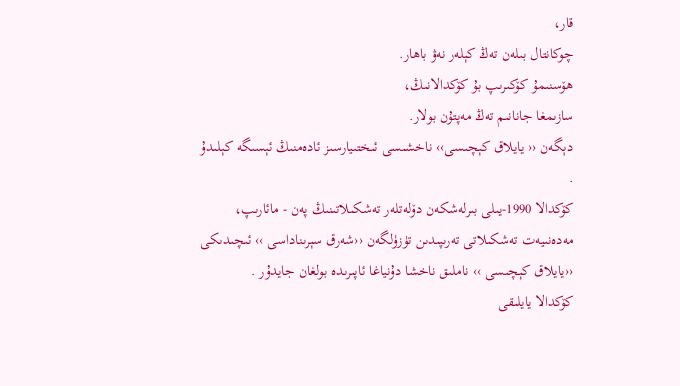قار،
چوكانتال بىلەن تەڭ كېلەر نەۋ باھار.
ھۆسنىمۇ كۆكىرىپ بۇ كۆكدالانىڭ،
سازىمغا جانانىم تەڭ مەپتۇن بولار.
دېگەن ‹‹ يايلاق كېچىسى›› ناخشىسى ئىختىيارسىز ئادەمنىڭ ئېسىگە كېلىدۇ .
كۆكدالا 1990-يىلى بىرلەشكەن دۆلەتلەر تەشكىلاتىنىڭ پەن - مائارىپ، مەدەنىيەت تەشكىلاتى تەرىپىدىن تۈزۈلگەن ‹‹شەرق سېرىناداسى ›› ئىچىدىكى ‹‹يايلاق كېچىسى ›› ناملىق ناخشا دۇنياغا ئاپىرىدە بولغان جايدۇر .
كۆكدالا يايلىقى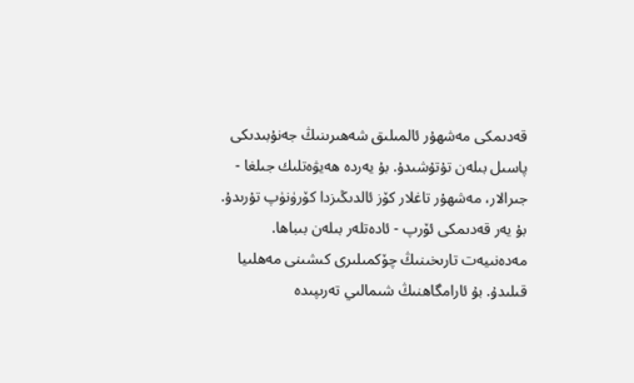قەدىمكى مەشھۇر ئالمىلىق شەھىرىنىڭ جەنۇبىدىكى پاسىل بىلەن تۇتۇشىدۇ. بۇ يەردە ھەيۋەتلىك جىلغا - جىرالار، مەشھۇر تاغلار كۆز ئالدىڭىزدا كۆرۈنۈپ تۇرىدۇ. بۇ يەر قەدىمكى ئۆرپ - ئادەتلەر بىلەن بىباھا. مەدەنىيەت تارىخىنىڭ چۆكمىلىرى كىشىنى مەھلىيا قىلىدۇ. بۇ ئارامگاھنىڭ شىمالىي تەرىپىدە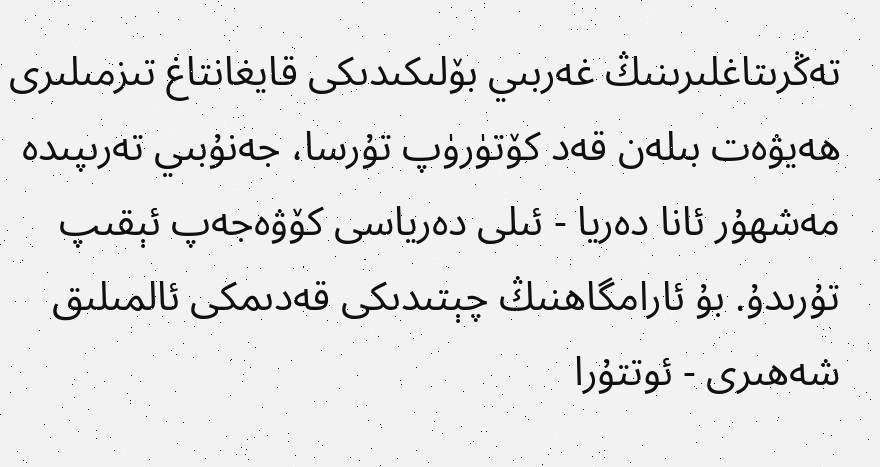تەڭرىتاغلىرىنىڭ غەربىي بۆلىكىدىكى قايغانتاغ تىزمىلىرى ھەيۋەت بىلەن قەد كۆتۈرۈپ تۇرسا، جەنۇبىي تەرىپىدە مەشھۇر ئانا دەريا - ئىلى دەرياسى كۆۋەجەپ ئېقىپ تۇرىدۇ. بۇ ئارامگاھنىڭ چېتىدىكى قەدىمكى ئالمىلىق شەھىرى - ئوتتۇرا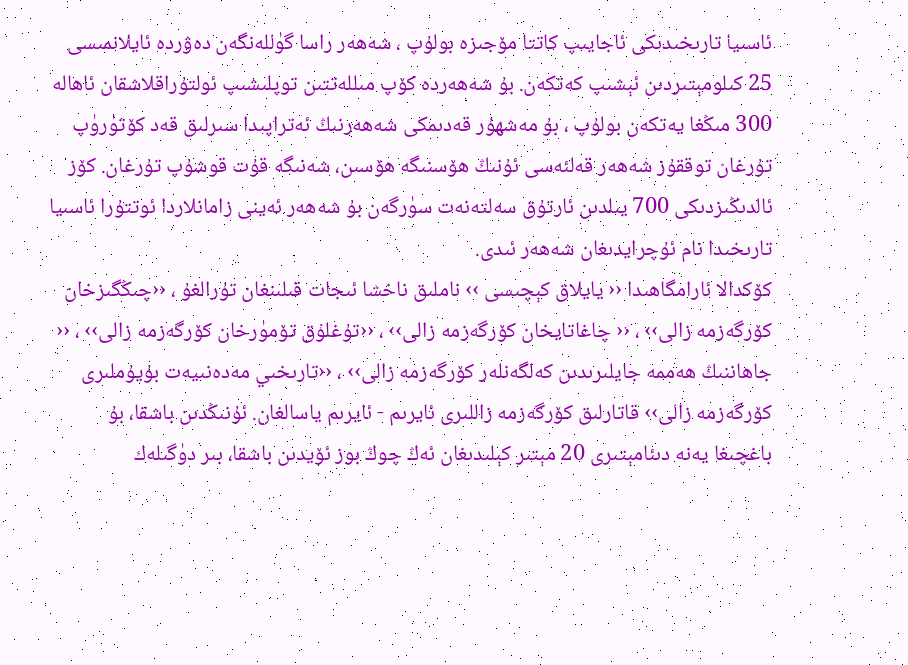ئاسىيا تارىخىدىكى ئاجايىپ كاتتا مۆجىزە بولۇپ ، شەھەر راسا گۈللەنگەن دەۋردە ئايلانمىسى 25 كىلومېتىردىن ئېشىپ كەتكەن. بۇ شەھەردە كۆپ مىللەتتىن توپلىشىپ ئولتۇراقلاشقان ئاھالە 300 مىڭغا يەتكەن بولۇپ ، بۇ مەشھۇر قەدىمكى شەھەرنىڭ ئەتراپىدا سىرلىق قەد كۆتۈرۈپ تۇرغان توققۇز شەھەر قەلئەسى ئۇنىڭ ھۆسنىگە ھۆسىن، شەنىگە قۇت قوشۇپ تۇرغان. كۆز ئالدىڭىزدىكى 700 يىلدىن ئارتۇق سەلتەنەت سۈرگەن بۇ شەھەر ئەينى زامانلاردا ئوتتۇرا ئاسىيا تارىخىدا نام ئۇچرايدىغان شەھەر ئىدى.
كۆكدالا ئارامگاھىدا ‹‹ يايلاق كېچىسى ›› ناملىق ناخشا ئىجات قىلىنغان تۇرالغۇ ، ‹‹چىڭگىزخان كۆرگەزمە زالى›› ، ‹‹ چاغاتايخان كۆرگەزمە زالى›› ، ‹‹تۇغلۇق تۆمۈرخان كۆرگەزمە زالى›› ، ‹‹ جاھاننىڭ ھەممە جايلىرىدىن كەلگەنلەر كۆرگەزمە زالى›› ، ‹‹تارىخىي مەدەنىيەت بۇيۇملىرى كۆرگەزمە زالى›› قاتارلىق كۆرگەزمە زاللىرى ئايرىم - ئايرىم ياسالغان. ئۇنىڭدىن باشقا، بۇ باغچىغا يەنە دىئامېتىرى 20 مېتىر كېلىدىغان ئەڭ چوڭ بوز ئۆيدىن باشقا، بىر دۈگىلەك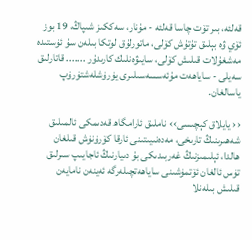قەلئە، بىر تۆت چاسا قەلئە - مۇنار، سەككىز شىپاڭ، 19 بوز ئۆي ۋە بېلىق تۇتۇش كۆلى، ماتورلۇق لوتكا بىلەن سۇ ئۈستىدە مەشغۇلات قىلىش كۆلى، سايىۋەنلىك كارىدۇر ....... قاتارلىق سەيلى - ساياھەت مۇئەسسەسىلىرى يۈرۈشلەشتۈرۈپ ياسالغان.

‹‹ يايلاق كېچىسى›› ناملىق ئارامگاھ قەدىمكى ئالمىلىق شەھىرىنىڭ تارىخى، مەدەنىيىتىنى ئارقا كۆرۈنۈش قىلغان ھالدا، ئېلىمىزنىڭ غەربىدىكى بۇ دىيارنىڭ ئاجايىپ سىرلىق تۈس ئالغان ئۆتمۈشىنى ساياھەتچىلەرگە ئەينەن نامايەن قىلىش بىلەنلا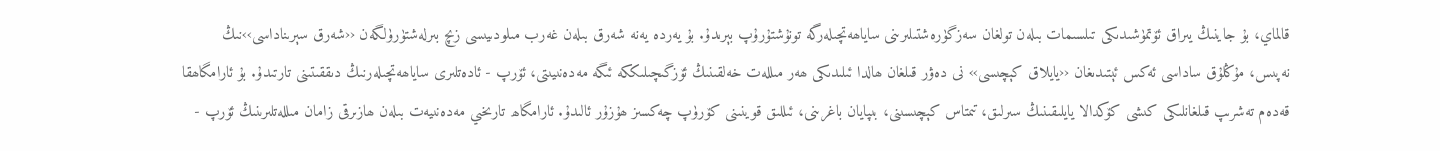قالماي، بۇ جاينىڭ يىراق ئۆتمۈشىدىكى تىلسىمات بىلەن تولغان سەزگۈرەشتىلىرىنى ساياھەتچىلەرگە تونۇشتۇرۇپ بېرىدۇ. بۇ يەردە يەنە شەرق بىلەن غەرب مىلودىيىسى زىچ بىرلەشتۈرۈلگەن ‹‹شەرق سېرىناداسى››نىڭ نەپىس، مۇڭلۇق ساداسى ئەكس ئېتىدىغان ‹‹يايلاق كېچىسى›› نى دەۋر قىلغان ھالدا ئىلىدىكى ھەر مىللەت خەلقىنىڭ ئۆزگىچىلىككە ئىگە مەدەنىيىتى، ئۆرپ - ئادەتلىرى ساياھەتچىلەرنىڭ دىققىتىنى تارتىدۇ. بۇ ئارامگاھقا قەدەم تەشرىپ قىلغانلىكى كىشى كۆكدالا يايلىقىنىڭ سىرلىق، تىمتاس كېچىسىنى، بىپايان باغرىنى، ئىللىق قوينىنى كۆرۈپ چەكسىز ھۇزۇر ئالىدۇ. ئارامگاھ تارىخىي مەدەنىيەت بىلەن ھازىرقى زامان مىللەتلىرىنىڭ ئۆرپ -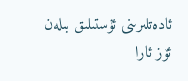ئادەتلىرىنى ئۇستىلىق بىلەن ئۆز ئارا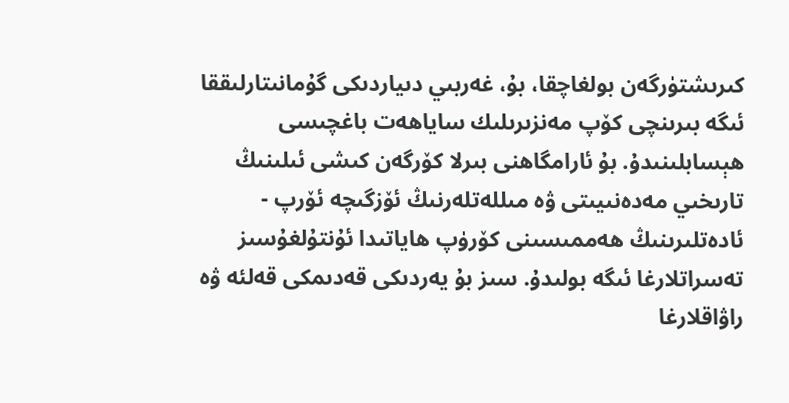كىرىشتۈرگەن بولغاچقا، بۇ، غەربىي دىياردىكى گۇمانىتارلىققا ئىگە بىرىنچى كۆپ مەنزىرىلىك ساياھەت باغچىسى ھېسابلىنىدۇ. بۇ ئارامگاھنى بىرلا كۆرگەن كىشى ئىلىنىڭ تارىخىي مەدەنىيىتى ۋە مىللەتلەرنىڭ ئۆزگىچە ئۆرپ - ئادەتلىرىنىڭ ھەممىسىنى كۆرۈپ ھاياتىدا ئۇنتۇلغۇسىز تەسراتلارغا ئىگە بولىدۇ. سىز بۇ يەردىكى قەدىمكى قەلئە ۋە راۋاقلارغا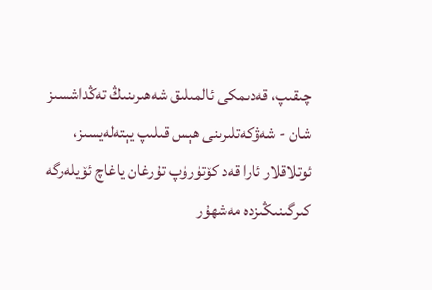چىقىپ، قەدىمكى ئالمىلىق شەھىرىنىڭ تەڭداشسىز شان - شەۋكەتلىرىنى ھېس قىلىپ يېتەلەيسىز، ئوتلاقلار ئارا قەد كۆتۈرۈپ تۇرغان ياغاچ ئۆيلەرگە كىرگىنىڭىزدە مەشھۇر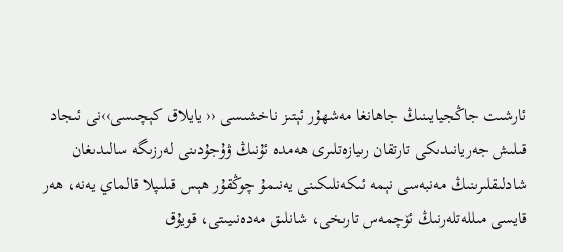ئارشىت جاڭجيايىنىڭ جاھانغا مەشھۇر ئېتىز ناخشىسى ‹‹ يايلاق كېچىسى››نى ئىجاد قىلىش جەريانىدىكى تارتقان رىيازەتلىرى ھەمدە ئۇنىڭ ۋۇجۇدىنى لەرزىگە سالىدىغان شادلىقلىرىنىڭ مەنبەسى نېمە ئىكەنلىكىنى يەنىمۇ چوڭقۇر ھېس قىلىپلا قالماي يەنە، ھەر قايسى مىللەتلەرنىڭ ئۆچمەس تارىخى، شانلىق مەدەنىيىتى، قويۇق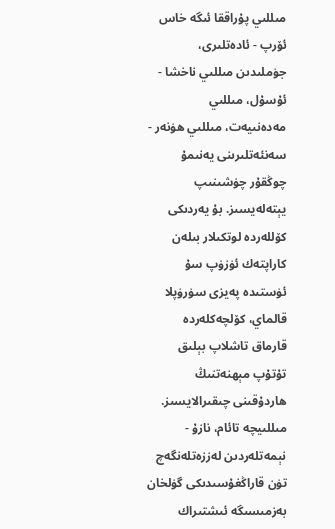مىللىي پۇراققا ئىگە خاس ئۆرپ - ئادەتلىرى، جۈملىدىن مىللىي ناخشا - ئۇسۇل، مىللىي مەدەنىيەت، مىللىي ھۈنەر - سەنئەتلىرىنى يەنىمۇ چوڭقۇر چۈشىنىپ يېتەلەيسىز. بۇ يەردىكى كۆللەردە لوتكىلار بىلەن كاراپتەك ئۈزۈپ سۇ ئۈستىدە پەيزى سۈرۈپلا قالماي، كۆلچەكلەردە قارماق تاشلاپ بېلىق تۇتۇپ مېھنەتنىڭ ھاردۇقىنى چىقىرالايسىز. مىللىيچە تائام، نازۇ - نېمەتلەردىن لەززەتلەنگەچ تۈن قاراڭغۇسىدىكى گۈلخان بەزمىسىگە ئىشتىراك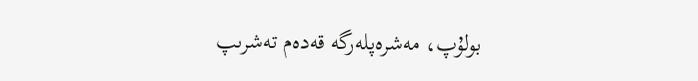بولۇپ، مەشرەپلەرگە قەدەم تەشرىپ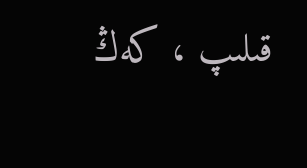قىلىپ ، كەڭ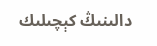دالىنىڭ كېچىلىك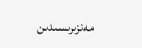مەنزىرىسىدىن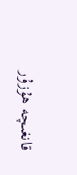قانغىچە ھۇزۇر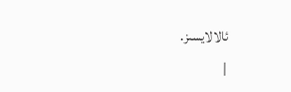ئالالايسىز.
|